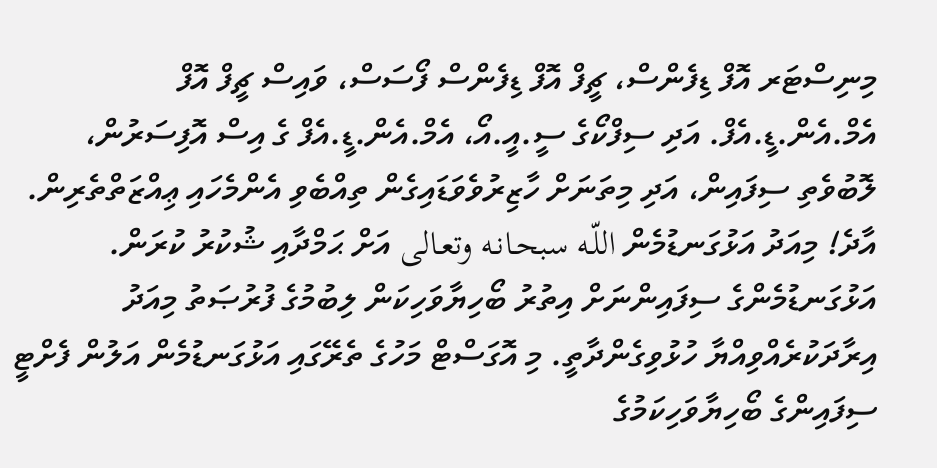މިނިސްޓަރ އޮފް ޑިފެންސް، ޗީފް އޮފް ޑިފެންސް ފޯސަސް، ވައިސް ޗީފް އޮފް އެމް.އެން.ޑީ.އެފް. އަދި ސިފްކޯގެ ސީ.އީ.އޯ، އެމް.އެން.ޑީ.އެފް ގެ އިސް އޮފިސަރުން، ލޮބުވެތި ސިފައިން، އަދި މިތަނަށް ހާޒިރުވެވަޑައިގެން ތިއްބެވި އެންމެހައި ޢިއްޒަތްތެރިން.
އާދެ! މިއަދު އަޅުގަނޑުމެން اللّـه سبحـانـه وتعـالى އަށް ޙަމްދާއި ޝުކުރު ކުރަން. އަޅުގަނޑުމެންގެ ސިފައިންނަށް އިތުރު ބޯހިޔާވަހިކަން ލިބުމުގެ ފުރުޞަތު މިއަދު އިރާދަކުރެއްވިއްޔާ ހުޅުވިގެންދާތީ. މި އޮގަސްޓް މަހުގެ ތެރޭގައި އަޅުގަނޑުމެން އަލުން ފެށްޓީ ސިފައިންގެ ބޯހިޔާވަހިކަމުގެ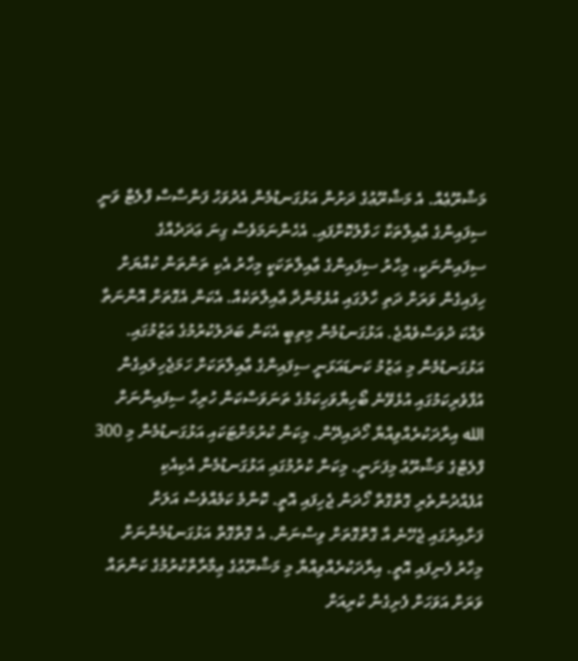މަޝްރޫޢެއް. އެ މަޝްރޫޢުގެ ދަށުން އަޅުގަނޑުމެން އެދުވަހު ފަންސާސް ފްލެޓް ވަނީ ސިފައިންގެ ޢާއިލާތަކާ ހަވާލުކޮށްފައި. އެހެންނަމަވެސް ގިނަ ޢަދަދެއްގެ ސިފައިންނަކީ، މިހާރު ސިފައިންގެ ޢާއިލާތަކަކީ މިހާރު އެކި ތަންތަން ކުއްޔަށް ހިފައިގެން ވަރަށް ދަތި ހާލުގައި އުޅެމުންދާ ޢާއިލާތަކެއް. އެކަން އެގޮތަށް އޮންނަތާ ލައްކަ ދުވަސްވެއްޖެ. އަޅުގަނޑުމެން މިތިބީ އެކަން ބަދަލުކުރުމުގެ ޢަޒުމުގައި. އަޅުގަނޑުމެން މި ޢަޒުމު ކަނޑައަޅަނީ ސިފައިންގެ ޢާއިލާތަކަށް ހަމަޖެހިލައިގެން އުފާވެރިކަމުގައި އުޅެވޭނެ ބޯހިޔާވަހިކަމުގެ ތަނަވަސްކަން ހުރިހާ ސިފައިންނަށް الله އިރާދަކުރެއްވިއްޔާ ހޯދައިދޭން. މިކަން ކުރުމަށްޓަކައި އަޅުގަނޑުމެން މި 300 ފްލެޓްގެ މަޝްރޫޢު މިފަށަނީ. މިކަން ކުރުމުގައި އަޅުގަނޑުމެން އެކިއެކި އުފެއްދުންތެރި ގޮތްގޮތް ހޯދަން ޖެހިފައި އޮތީ. ކޮންމެ ކަމެއްވެސް އަލަށް ފަށާއިރުގައި ޖެހޭނެ އާ ގޮތްގޮތަށް ވިސްނަން. އެ ގޮތްގޮތް އަޅުގަނޑުމެންނަށް މިހާރު ފެނިފައި އޮތީ. އިރާދަކުރެއްވިއްޔާ މި މަޝްރޫޢުގެ ޢިމާރާތްކުރުމުގެ ކަންތައް ވަރަށް އަވަހަށް ފެށިގެން ކުރިއަށް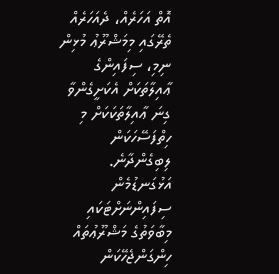އޮތް އަހަރެއް، ދެއަހަރެއް ތެރޭގައި މިމަޝްރޫޢު މުޅިން ނިމި، ސިފައިންގެ ޢާއިލާތަކަށް އެކަށީގެންވާ ގިނަ ޢާއިލާތަކަކަށް މި ހިތްފަސޭހަކަން ލިބިގެންދާނެ. އަޅުގަނޑުމެން ސިފައިންނަށްޓަކައި މިބާވަތުގެ މަޝްރޫޢުތައް ހިންގަންޖެހޭކަން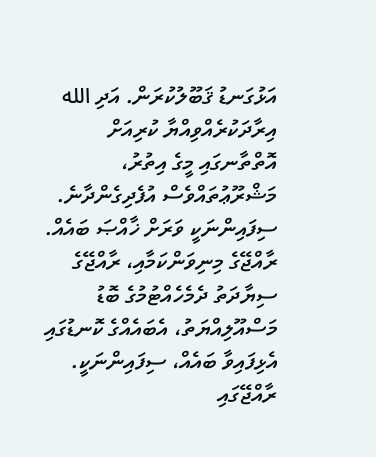އަޅުގަނޑު ޤަބޫލުކުރަން. އަދި الله އިރާދަކުރެއްވިއްޔާ ކުރިއަށް އޮތްތާނގައި މީގެ އިތުރު، މަޝްރޫޢުތައްވެސް އުފެދިގެންދާނެ.
ސިފައިންނަކީ ވަރަށް ޚާއްޞަ ބައެއް. ރާއްޖޭގެ މިނިވަންކަމާއި، ރާއްޖޭގެ ސިޔާދަތު ދެމެހެއްޓުމުގެ ބޮޑު މަސްއޫލިއްޔަތު، އެބައެއްގެ ކޮނޑުގައި އެޅިފައިވާ ބައެއް، ސިފައިންނަކީ. ރާއްޖޭގައި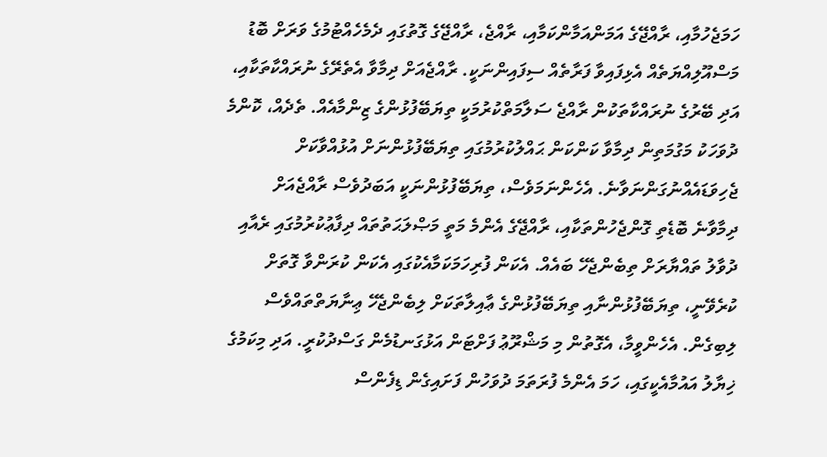ހަމަޖެހުމާއި، ރާއްޖޭގެ އަމަންއަމާންކަމާއި، ރާއްޖެ، ރާއްޖޭގެ ގޮތުގައި ދެމެހެއްޓުމުގެ ވަރަށް ބޮޑު މަސްއޫލިއްޔަތެއް އެޅިފައިވާ ފަރާތެއް ސިފައިންނަކީ. ރާއްޖެއަށް ދިމާވާ އެތެރޭގެ ނުރައްކާތަކާއި، އަދި ބޭރުގެ ނުރައްކާތަކުން ރާއްޖެ ސަލާމަތްކުރުމަކީ ތިޔަބޭފުޅުންގެ ޒިންމާއެއް. ތެދެއް، ކޮންމެ ދުވަހަކު މަގުމަތިން ދިމާވާ ކަންކަން ޙައްލުކުރުމުގައި ތިޔަބޭފުޅުންނަށް އުޅުއްވާކަށް ޖެހިވަޑައެއްނުގަންނަވާނެ. އެހެންނަމަވެސް، ތިޔަބޭފުޅުންނަކީ އަބަދުވެސް ރާއްޖެއަށް ދިމާވާނެ ބޮޑެތި ގޮންޖެހުންތަކާއި، ރާއްޖޭގެ އެންމެ މަތީ މަޞްލަޙަތުތައް ދިފާޢުކުރުމުގައި ރެއާއި ދުވާލު ތައްޔާރަށް ތިބެންޖެހޭ ބައެއް. އެކަން ފުރިހަމަކަމާއެކުގައި އެކަން ކުރަންވާ ގޮތަށް ކުރެވޭނީ، ތިޔަބޭފުޅުންނާއި ތިޔަބޭފުޅުންގެ ޢާއިލާތަކަށް ލިބެންޖެހޭ ޢިނާޔަތްތައްވެސް ލިބިގެން. އެހެންވީމާ، އެގޮތުން މި މަޝްރޫޢު ފަށްޓަން އަޅުގަނޑުމެން ގަސްދުކުރީ. އަދި މިކަމުގެ ޚިޔާލު އައުމާއެކީގައި، ހަމަ އެންމެ ފުރަތަމަ ދުވަހުން ފަށައިގެން ޑިފެންސް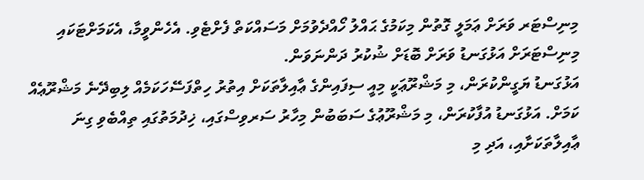މިނިސްޓަރ ވަރަށް ޢަމަލީ ގޮތުން މިކަމުގެ ޙައްލު ހޯއްދެވުމަށް މަސައްކަތް ފެށްޓެވި. އެހެންވީމާ، އެކަމަށްޓަކައި މިނިސްޓަރަށް އަޅުގަނޑު ވަރަށް ބޮޑަށް ޝުކުރު ދަންނަވަން.
އަޅުގަނޑު ޔަގީންކުރަން، މި މަޝްރޫޢަކީ މިއީ ސިފައިންގެ ޢާއިލާތަކަށް އިތުރު ހިތްފަސޭހަކަމެއް ލިބިދޭނެ މަޝްރޫޢެއް ކަމަށް. އަޅުގަނޑު އުފާކުރަން، މި މަޝްރޫޢުގެ ސަބަބުން މިހާރު ސަރވިސްގައި، ޚިދުމަތުގައި ތިއްބެވި ގިނަ ޢާއިލާތަކަށާއި، އަދި މި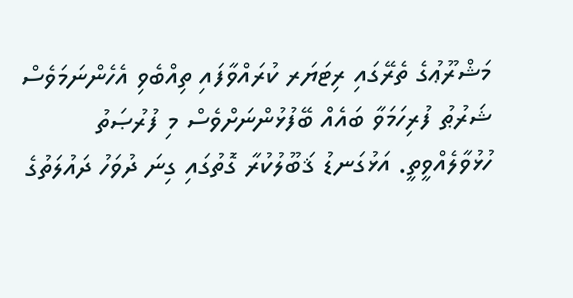މަޝްރޫޢުގެ ތެރޭގައި ރިޓަޔަރ ކުރައްވާފައި ތިއްބެވި އެހެންނަމަވެސް ޝަރުޠު ފުރިހަމަވާ ބައެއް ބޭފުޅުންނަށްވެސް މި ފުރުޞަތު ހުޅުވާލެއްވީތީ. އަޅުގަނޑު ޤަބޫލުކުރާ ގޮތުގައި ގިނަ ދުވަހު ދައުލަތުގެ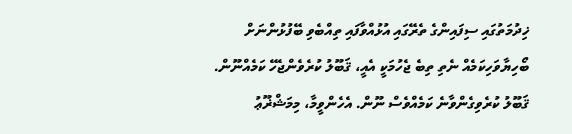ޚިދުމަތުގައި ސިފައިންގެ ތެރޭގައި އުޅުއްވާފައި ތިއްބެވި ބޭފުޅުންނަށް ބޯހިޔާވަހިކަމެއް ނެތި ތިބެ ޖެހުމަކީ އެއީ، ޤަބޫލު ކުރެވެންޖެހޭ ކަމެއްނޫން. ޤަބޫލު ކުރެވިގެންވާނެ ކަމެއްވެސް ނޫން. އެހެންވީމާ، މިމަޝްޜޫޢު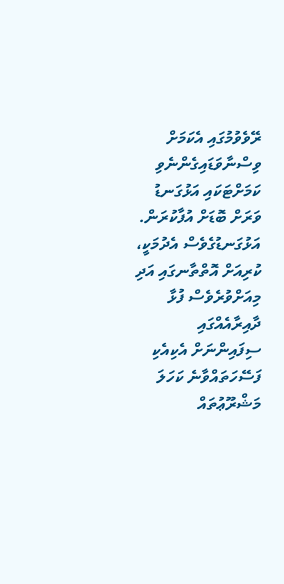ރޭވެވުމުގައި އެކަމަށް ވިސްނާވަޑައިގެންނެވި ކަމަށްޓަކައި އަޅުގަނޑު ވަރަށް ބޮޑަށް އުފާކުރަން. އަޅުގަނޑުގެވެސް އެދުމަކީ، ކުރިއަށް އޮތްތާނގައި އަދި މިއަށްވުރެވެސް ފުޅާ ދާއިރާއެއްގައި ސިފައިންނަށް އެކިއެކި ފަސޭހަތައްވާނެ ކަހަލަ މަޝްރޫޢުތައް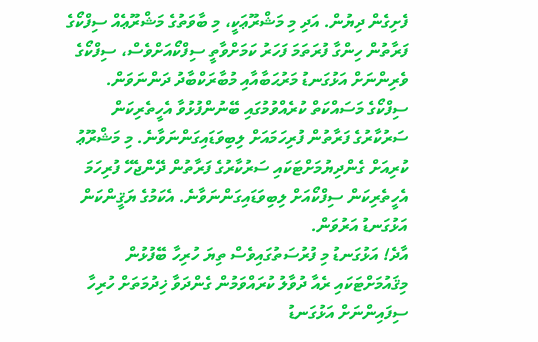ފެށިގެން ދިޔުން. އަދި މި މަޝްރޫޢަކީ، މި ބާވަތުގެ މަޝްރޫޢެއް ސިފްކޯގެ ފަރާތުން ހިންގާ ފުރަތަމަ ފަހަރު ކަމަށްވާތީ ސިފްކޯއަށްވެސް، ސިފްކޯގެ ވެރިންނަށް އަޅުގަނޑު މަރުޙަބާއާއި މުބާރަކްބާދު ދަންނަވަން. ސިފްކޯގެ މަސައްކަތް ކުރެއްވުމުގައި ބޭނުންފުޅުވާ އެހީތެރިކަން ސަރުކާރުގެ ފަރާތުން ފުރިހަމައަށް ލިބިވަޑައިގަންނަވާނެ. މި މަޝްރޫޢު ކުރިއަށް ގެންދިޔުމަށްޓަކައި ސަރުކާރުގެ ފަރާތުން ދޭންޖެހޭ ފުރިހަމަ އެހީތެރިކަން ސިފްކޯއަށް ލިބިވަޑައިގަންނަވާނެ. އެކަމުގެ ޔަޤީންކަން އަޅުގަނޑު އަރުވަން.
އާދެ! އަޅުގަނޑު މި ފުރުސަތުގައިވެސް ތިޔަ ހުރިހާ ބޭފުޅުން މިޤައުމަށްޓަކައި ރެއާ ދުވާލު ކުރައްވަމުން ގެންދަވާ ޚިދުމަތަށް ހުރިހާ ސިފައިންނަށް އަޅުގަނޑު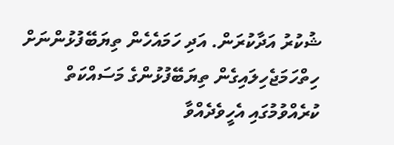ޝުކުރު އަދާކުރަން. އަދި ހަމައެހެން ތިޔަބޭފުޅުންނަށް ހިތްހަމަޖެހިލައިގެން ތިޔަބޭފުޅުންގެ މަސައްކަތް ކުރެއްވުމުގައި އެހީވެދެއްވާ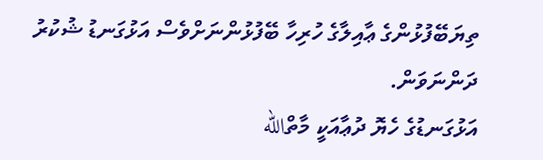ތިޔަބޭފުޅުންގެ ޢާއިލާގެ ހުރިހާ ބޭފުޅުންނަށްވެސް އަޅުގަނޑު ޝުކުރު ދަންނަވަން.
އަޅުގަނޑުގެ ހެޔޮ ދުޢާއަކީ މާތްالله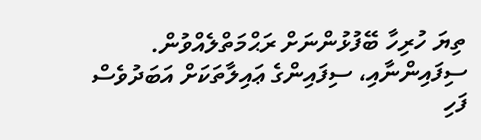ތިޔަ ހުރިހާ ބޭފުޅުންނަށް ރަޙްމަތްލެއްވުން. ސިފައިންނާއި، ސިފައިންގެ ޢައިލާތަކަށް އަބަދުވެސް ފަހި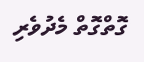ގޮތްގޮތް މެދުވެރި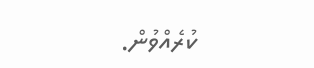ކުރެއްވުން.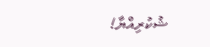ޝުކުރިއްޔާ!